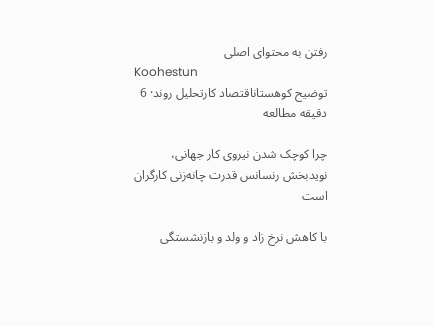رفتن به محتوای اصلی
Koohestun
توضیح کوهستاناقتصاد کارتحلیل روند· 6 دقیقه مطالعه

چرا کوچک شدن نیروی کار جهانی، نویدبخش رنسانس قدرت چانه‌زنی کارگران است

با کاهش نرخ زاد و ولد و بازنشستگی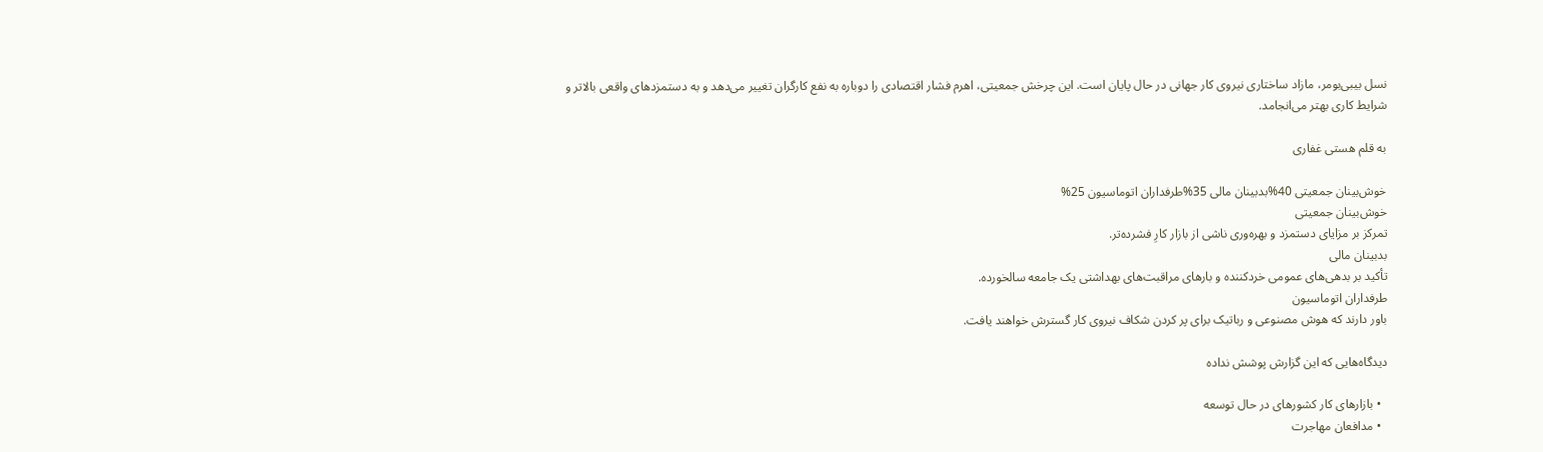نسل بیبی‌بومر، مازاد ساختاری نیروی کار جهانی در حال پایان است. این چرخش جمعیتی، اهرم فشار اقتصادی را دوباره به نفع کارگران تغییر می‌دهد و به دستمزدهای واقعی بالاتر و شرایط کاری بهتر می‌انجامد.

به قلم هستی غفاری

خوش‌بینان جمعیتی 40%بدبینان مالی 35%طرفداران اتوماسیون 25%
خوش‌بینان جمعیتی
تمرکز بر مزایای دستمزد و بهره‌وری ناشی از بازار کارِ فشرده‌تر.
بدبینان مالی
تأکید بر بدهی‌های عمومی خردکننده و بارهای مراقبت‌های بهداشتی یک جامعه سالخورده.
طرفداران اتوماسیون
باور دارند که هوش مصنوعی و رباتیک برای پر کردن شکاف نیروی کار گسترش خواهند یافت.

دیدگاه‌هایی که این گزارش پوشش نداده

  • بازارهای کار کشورهای در حال توسعه
  • مدافعان مهاجرت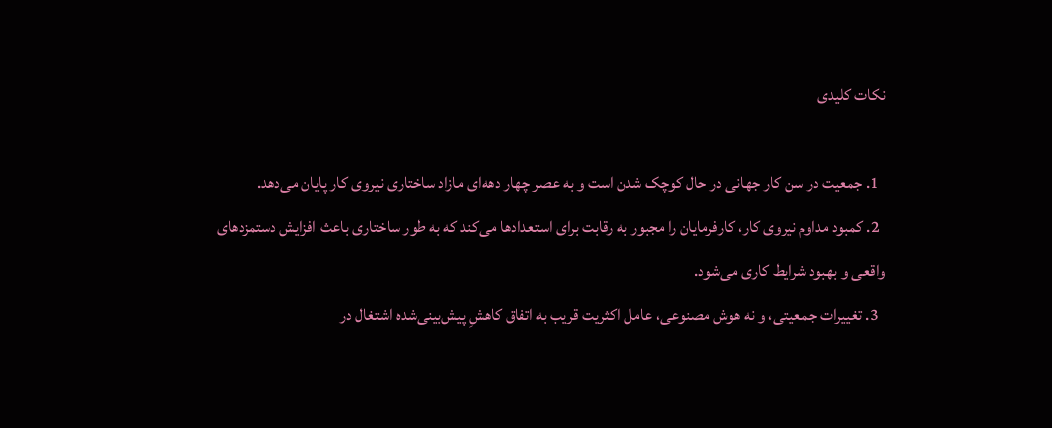نکات کلیدی

  1. جمعیت در سن کار جهانی در حال کوچک شدن است و به عصر چهار دهه‌ای مازاد ساختاری نیروی کار پایان می‌دهد.
  2. کمبود مداوم نیروی کار، کارفرمایان را مجبور به رقابت برای استعدادها می‌کند که به طور ساختاری باعث افزایش دستمزدهای واقعی و بهبود شرایط کاری می‌شود.
  3. تغییرات جمعیتی، و نه هوش مصنوعی، عامل اکثریت قریب به اتفاق کاهشِ پیش‌بینی‌شده اشتغال در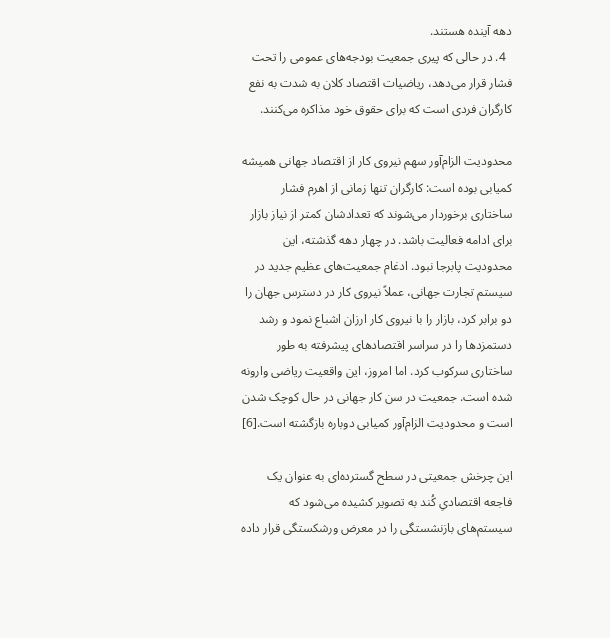دهه آینده هستند.
  4. در حالی که پیری جمعیت بودجه‌های عمومی را تحت فشار قرار می‌دهد، ریاضیات اقتصاد کلان به شدت به نفع کارگران فردی است که برای حقوق خود مذاکره می‌کنند.

محدودیت الزام‌آور سهم نیروی کار از اقتصاد جهانی همیشه کمیابی بوده است: کارگران تنها زمانی از اهرم فشار ساختاری برخوردار می‌شوند که تعدادشان کمتر از نیاز بازار برای ادامه فعالیت باشد. در چهار دهه گذشته، این محدودیت پابرجا نبود. ادغام جمعیت‌های عظیم جدید در سیستم تجارت جهانی، عملاً نیروی کار در دسترس جهان را دو برابر کرد، بازار را با نیروی کار ارزان اشباع نمود و رشد دستمزدها را در سراسر اقتصادهای پیشرفته به طور ساختاری سرکوب کرد. اما امروز، این واقعیت ریاضی وارونه شده است. جمعیت در سن کار جهانی در حال کوچک شدن است و محدودیت الزام‌آور کمیابی دوباره بازگشته است.[6]

این چرخش جمعیتی در سطح گسترده‌ای به عنوان یک فاجعه اقتصادیِ کُند به تصویر کشیده می‌شود که سیستم‌های بازنشستگی را در معرض ورشکستگی قرار داده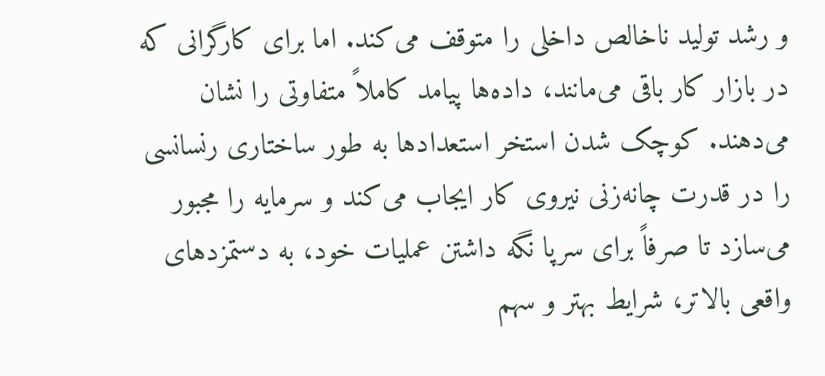و رشد تولید ناخالص داخلی را متوقف می‌کند. اما برای کارگرانی که در بازار کار باقی می‌مانند، داده‌ها پیامد کاملاً متفاوتی را نشان می‌دهند. کوچک شدن استخر استعدادها به طور ساختاری رنسانسی را در قدرت چانه‌زنی نیروی کار ایجاب می‌کند و سرمایه را مجبور می‌سازد تا صرفاً برای سرپا نگه داشتن عملیات خود، به دستمزدهای واقعی بالاتر، شرایط بهتر و سهم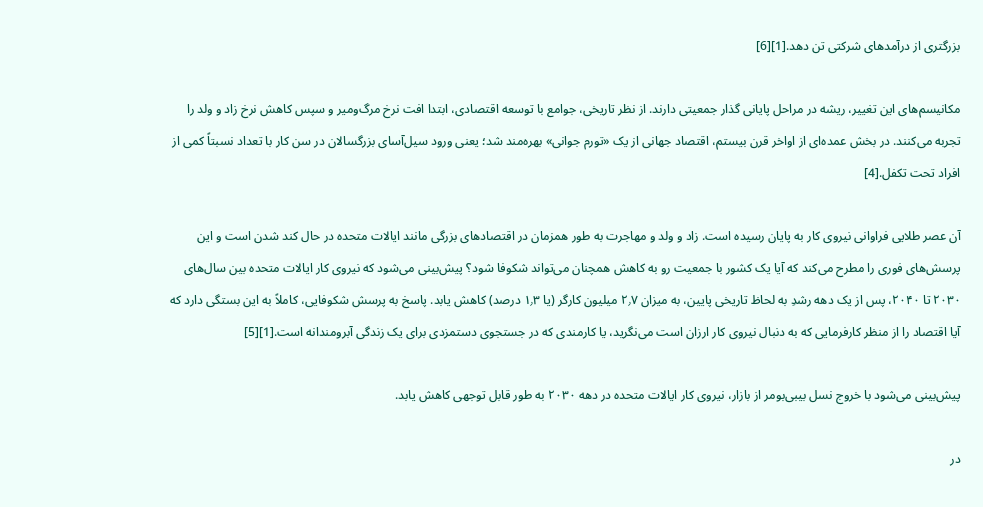بزرگتری از درآمدهای شرکتی تن دهد.[1][6]

مکانیسم‌های این تغییر، ریشه در مراحل پایانی گذار جمعیتی دارند. از نظر تاریخی، جوامع با توسعه اقتصادی، ابتدا افت نرخ مرگ‌ومیر و سپس کاهش نرخ زاد و ولد را تجربه می‌کنند. در بخش عمده‌ای از اواخر قرن بیستم، اقتصاد جهانی از یک «تورم جوانی» بهره‌مند شد؛ یعنی ورود سیل‌آسای بزرگسالان در سن کار با تعداد نسبتاً کمی از افراد تحت تکفل.[4]

آن عصر طلایی فراوانی نیروی کار به پایان رسیده است. زاد و ولد و مهاجرت به طور همزمان در اقتصادهای بزرگی مانند ایالات متحده در حال کند شدن است و این پرسش‌های فوری را مطرح می‌کند که آیا یک کشور با جمعیت رو به کاهش همچنان می‌تواند شکوفا شود؟ پیش‌بینی می‌شود که نیروی کار ایالات متحده بین سال‌های ۲۰۳۰ تا ۲۰۴۰، پس از یک دهه رشدِ به لحاظ تاریخی پایین، به میزان ۲٫۷ میلیون کارگر (یا ۱٫۳ درصد) کاهش یابد. پاسخ به پرسش شکوفایی، کاملاً به این بستگی دارد که آیا اقتصاد را از منظر کارفرمایی که به دنبال نیروی کار ارزان است می‌نگرید، یا کارمندی که در جستجوی دستمزدی برای یک زندگی آبرومندانه است.[1][5]

پیش‌بینی می‌شود با خروج نسل بیبی‌بومر از بازار، نیروی کار ایالات متحده در دهه ۲۰۳۰ به طور قابل توجهی کاهش یابد.

در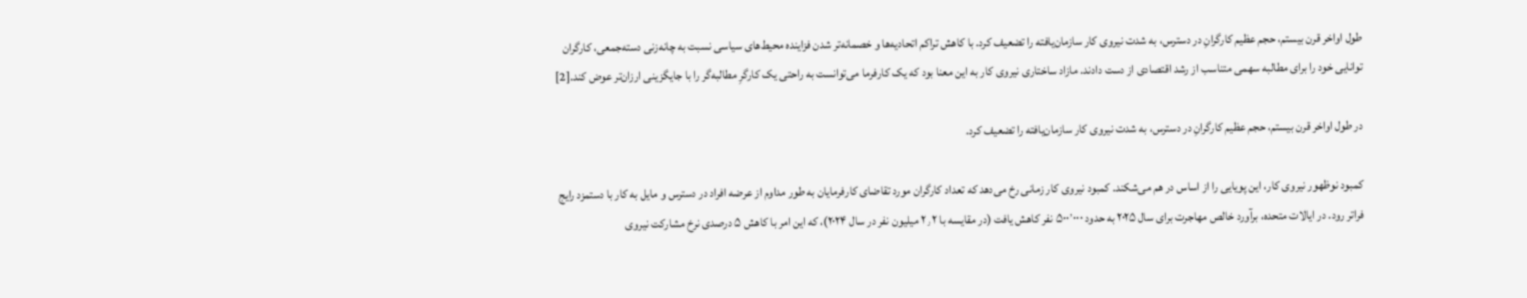طول اواخر قرن بیستم، حجم عظیم کارگرانِ در دسترس، به شدت نیروی کار سازمان‌یافته را تضعیف کرد. با کاهش تراکم اتحادیه‌ها و خصمانه‌تر شدن فزاینده محیط‌های سیاسی نسبت به چانه‌زنی دسته‌جمعی، کارگران توانایی خود را برای مطالبه سهمی متناسب از رشد اقتصادی از دست دادند. مازاد ساختاری نیروی کار به این معنا بود که یک کارفرما می‌توانست به راحتی یک کارگرِ مطالبه‌گر را با جایگزینی ارزان‌تر عوض کند.[2]

در طول اواخر قرن بیستم، حجم عظیم کارگرانِ در دسترس، به شدت نیروی کار سازمان‌یافته را تضعیف کرد.

کمبود نوظهور نیروی کار، این پویایی را از اساس در هم می‌شکند. کمبود نیروی کار زمانی رخ می‌دهد که تعداد کارگران مورد تقاضای کارفرمایان به طور مداوم از عرضه افراد در دسترس و مایل به کار با دستمزد رایج فراتر رود. در ایالات متحده، برآورد خالص مهاجرت برای سال ۲۰۲۵ به حدود ۵۰۰٬۰۰۰ نفر کاهش یافت (در مقایسه با ۲٫۲ میلیون نفر در سال ۲۰۲۴)، که این امر با کاهش ۵ درصدی نرخ مشارکت نیروی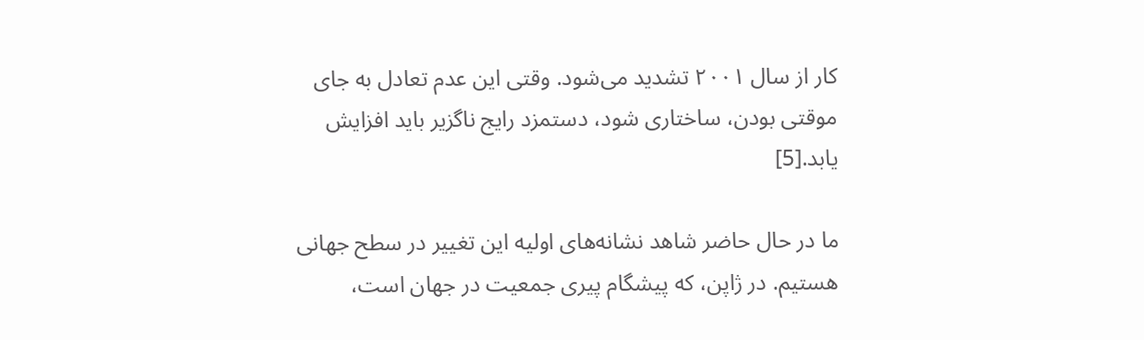کار از سال ۲۰۰۱ تشدید می‌شود. وقتی این عدم تعادل به جای موقتی بودن، ساختاری شود، دستمزد رایج ناگزیر باید افزایش یابد.[5]

ما در حال حاضر شاهد نشانه‌های اولیه این تغییر در سطح جهانی هستیم. در ژاپن، که پیشگام پیری جمعیت در جهان است،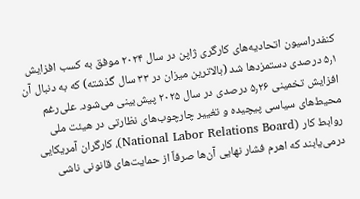کنفدراسیون اتحادیه‌های کارگری ژاپن در سال ۲۰۲۴ موفق به کسب افزایش ۵٫۱ درصدی دستمزدها شد (بالاترین میزان در ۳۳ سال گذشته) که به دنبال آن افزایش تخمینی ۵٫۲۶ درصدی در سال ۲۰۲۵ پیش‌بینی می‌شود. علی‌رغم محیط‌های سیاسی پیچیده و تغییر چارچوب‌های نظارتی در هیئت ملی روابط کار (National Labor Relations Board)، کارگران آمریکایی درمی‌یابند که اهرم فشار نهایی آن‌ها صرفاً از حمایت‌های قانونی ناشی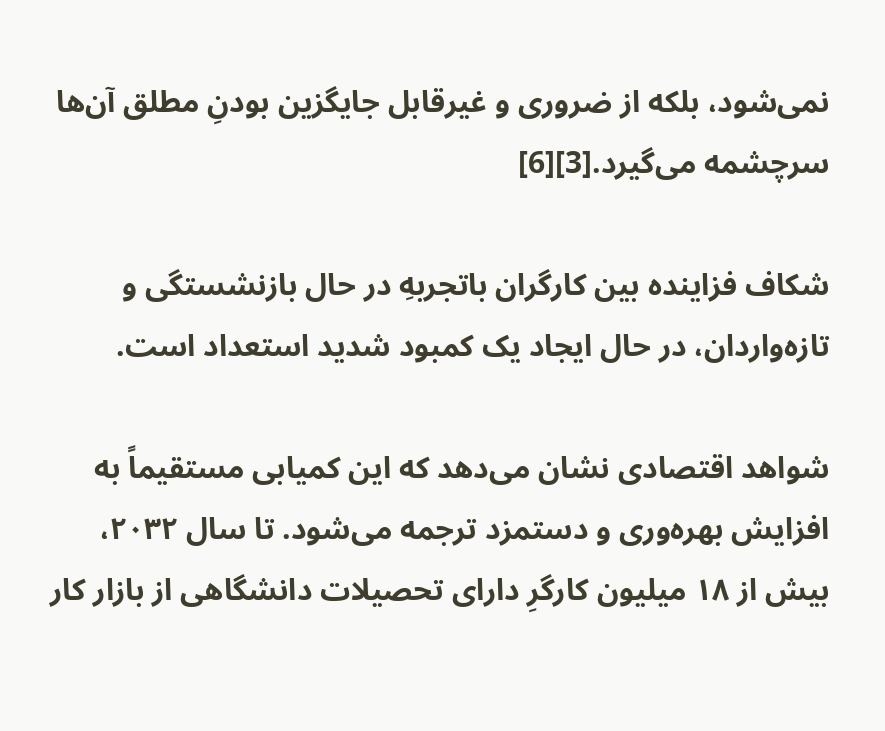نمی‌شود، بلکه از ضروری و غیرقابل جایگزین بودنِ مطلق آن‌ها سرچشمه می‌گیرد.[3][6]

شکاف فزاینده بین کارگران باتجربهِ در حال بازنشستگی و تازه‌واردان، در حال ایجاد یک کمبود شدید استعداد است.

شواهد اقتصادی نشان می‌دهد که این کمیابی مستقیماً به افزایش بهره‌وری و دستمزد ترجمه می‌شود. تا سال ۲۰۳۲، بیش از ۱۸ میلیون کارگرِ دارای تحصیلات دانشگاهی از بازار کار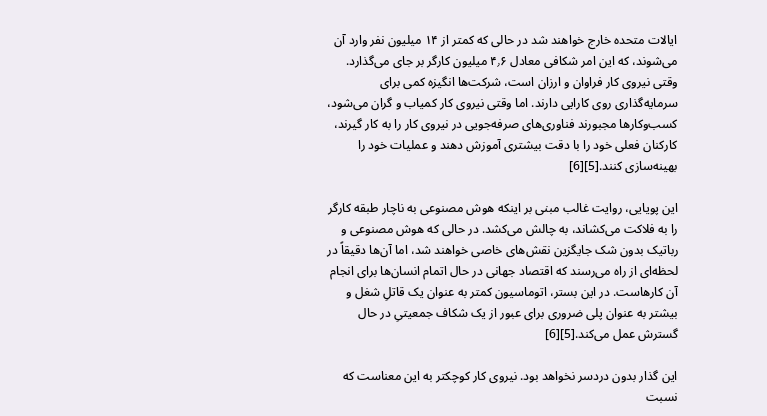ایالات متحده خارج خواهند شد در حالی که کمتر از ۱۴ میلیون نفر وارد آن می‌شوند، که این امر شکافی معادل ۴٫۶ میلیون کارگر بر جای می‌گذارد. وقتی نیروی کار فراوان و ارزان است، شرکت‌ها انگیزه کمی برای سرمایه‌گذاری روی کارایی دارند. اما وقتی نیروی کار کمیاب و گران می‌شود، کسب‌وکارها مجبورند فناوری‌های صرفه‌جویی در نیروی کار را به کار گیرند، کارکنان فعلی خود را با دقت بیشتری آموزش دهند و عملیات خود را بهینه‌سازی کنند.[5][6]

این پویایی، روایت غالب مبنی بر اینکه هوش مصنوعی به ناچار طبقه کارگر را به فلاکت می‌کشاند، به چالش می‌کشد. در حالی که هوش مصنوعی و رباتیک بدون شک جایگزین نقش‌های خاصی خواهند شد، اما آن‌ها دقیقاً در لحظه‌ای از راه می‌رسند که اقتصاد جهانی در حال اتمام انسان‌ها برای انجام آن کارهاست. در این بستر، اتوماسیون کمتر به عنوان یک قاتلِ شغل و بیشتر به عنوان پلی ضروری برای عبور از یک شکاف جمعیتیِ در حال گسترش عمل می‌کند.[5][6]

این گذار بدون دردسر نخواهد بود. نیروی کار کوچکتر به این معناست که نسبت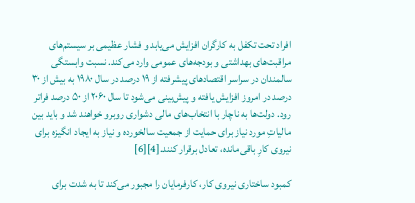افراد تحت تکفل به کارگران افزایش می‌یابد و فشار عظیمی بر سیستم‌های مراقبت‌های بهداشتی و بودجه‌های عمومی وارد می‌کند. نسبت وابستگی سالمندان در سراسر اقتصادهای پیشرفته از ۱۹ درصد در سال ۱۹۸۰ به بیش از ۳۰ درصد در امروز افزایش یافته و پیش‌بینی می‌شود تا سال ۲۰۶۰ از ۵۰ درصد فراتر رود. دولت‌ها به ناچار با انتخاب‌های مالی دشواری روبرو خواهند شد و باید بین مالیاتِ مورد نیاز برای حمایت از جمعیت سالخورده و نیاز به ایجاد انگیزه برای نیروی کارِ باقی‌مانده، تعادل برقرار کنند.[4][6]

کمبود ساختاری نیروی کار، کارفرمایان را مجبور می‌کند تا به شدت برای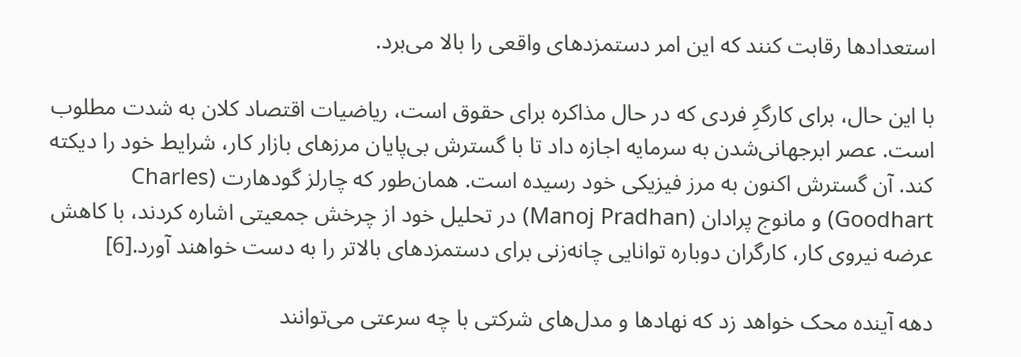استعدادها رقابت کنند که این امر دستمزدهای واقعی را بالا می‌برد.

با این حال، برای کارگرِ فردی که در حال مذاکره برای حقوق است، ریاضیات اقتصاد کلان به شدت مطلوب است. عصر ابرجهانی‌شدن به سرمایه اجازه داد تا با گسترش بی‌پایان مرزهای بازار کار، شرایط خود را دیکته کند. آن گسترش اکنون به مرز فیزیکی خود رسیده است. همان‌طور که چارلز گودهارت (Charles Goodhart) و مانوج پرادان (Manoj Pradhan) در تحلیل خود از چرخش جمعیتی اشاره کردند، با کاهش عرضه نیروی کار، کارگران دوباره توانایی چانه‌زنی برای دستمزدهای بالاتر را به دست خواهند آورد.[6]

دهه آینده محک خواهد زد که نهادها و مدل‌های شرکتی با چه سرعتی می‌توانند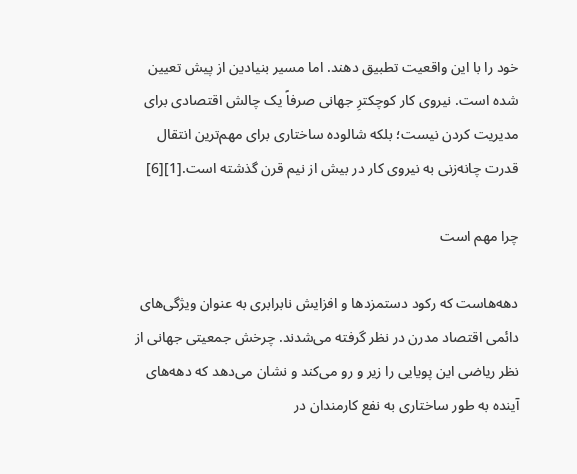خود را با این واقعیت تطبیق دهند. اما مسیر بنیادین از پیش تعیین شده است. نیروی کار کوچکترِ جهانی صرفاً یک چالش اقتصادی برای مدیریت کردن نیست؛ بلکه شالوده ساختاری برای مهم‌ترین انتقال قدرت چانه‌زنی به نیروی کار در بیش از نیم قرن گذشته است.[1][6]

چرا مهم است

دهه‌هاست که رکود دستمزدها و افزایش نابرابری به عنوان ویژگی‌های دائمی اقتصاد مدرن در نظر گرفته می‌شدند. چرخش جمعیتی جهانی از نظر ریاضی این پویایی را زیر و رو می‌کند و نشان می‌دهد که دهه‌های آینده به طور ساختاری به نفع کارمندان در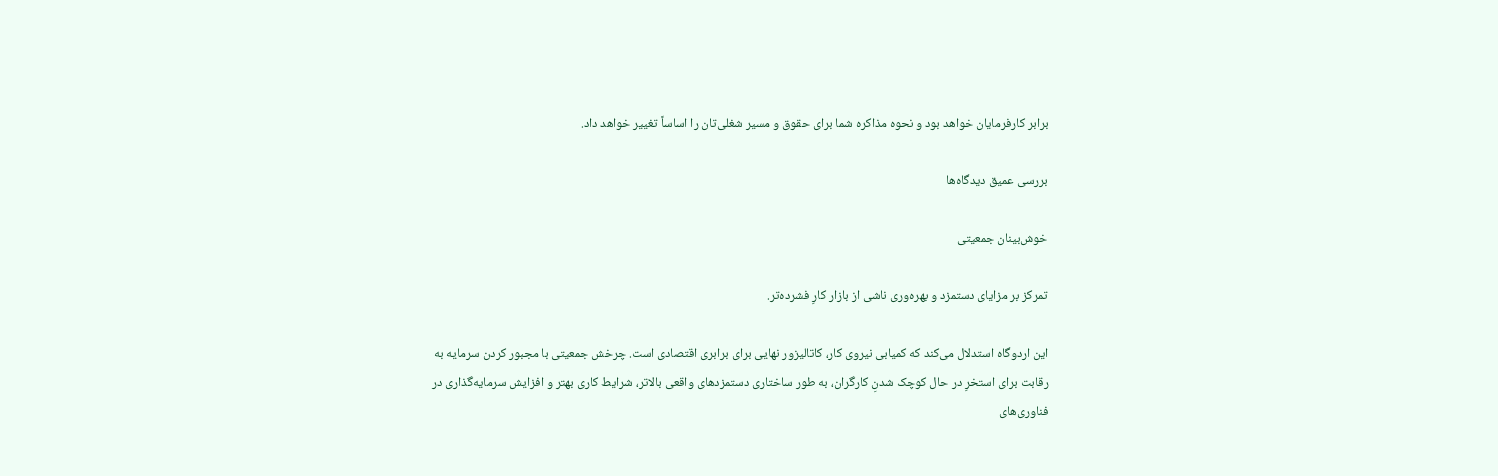برابر کارفرمایان خواهد بود و نحوه مذاکره شما برای حقوق و مسیر شغلی‌تان را اساساً تغییر خواهد داد.

بررسی عمیق دیدگاه‌ها

خوش‌بینان جمعیتی

تمرکز بر مزایای دستمزد و بهره‌وری ناشی از بازار کارِ فشرده‌تر.

این اردوگاه استدلال می‌کند که کمیابی نیروی کار، کاتالیزور نهایی برای برابری اقتصادی است. چرخش جمعیتی با مجبور کردن سرمایه به رقابت برای استخرِ در حال کوچک شدنِ کارگران، به طور ساختاری دستمزدهای واقعی بالاتر، شرایط کاری بهتر و افزایش سرمایه‌گذاری در فناوری‌های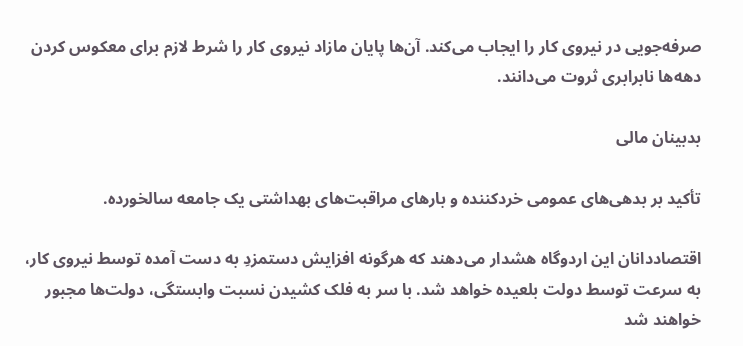صرفه‌جویی در نیروی کار را ایجاب می‌کند. آن‌ها پایان مازاد نیروی کار را شرط لازم برای معکوس کردن دهه‌ها نابرابری ثروت می‌دانند.

بدبینان مالی

تأکید بر بدهی‌های عمومی خردکننده و بارهای مراقبت‌های بهداشتی یک جامعه سالخورده.

اقتصاددانان این اردوگاه هشدار می‌دهند که هرگونه افزایش دستمزدِ به دست آمده توسط نیروی کار، به سرعت توسط دولت بلعیده خواهد شد. با سر به فلک کشیدن نسبت وابستگی، دولت‌ها مجبور خواهند شد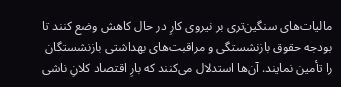مالیات‌های سنگین‌تری بر نیروی کارِ در حال کاهش وضع کنند تا بودجه حقوق بازنشستگی و مراقبت‌های بهداشتی بازنشستگان را تأمین نمایند. آن‌ها استدلال می‌کنند که بارِ اقتصاد کلانِ ناشی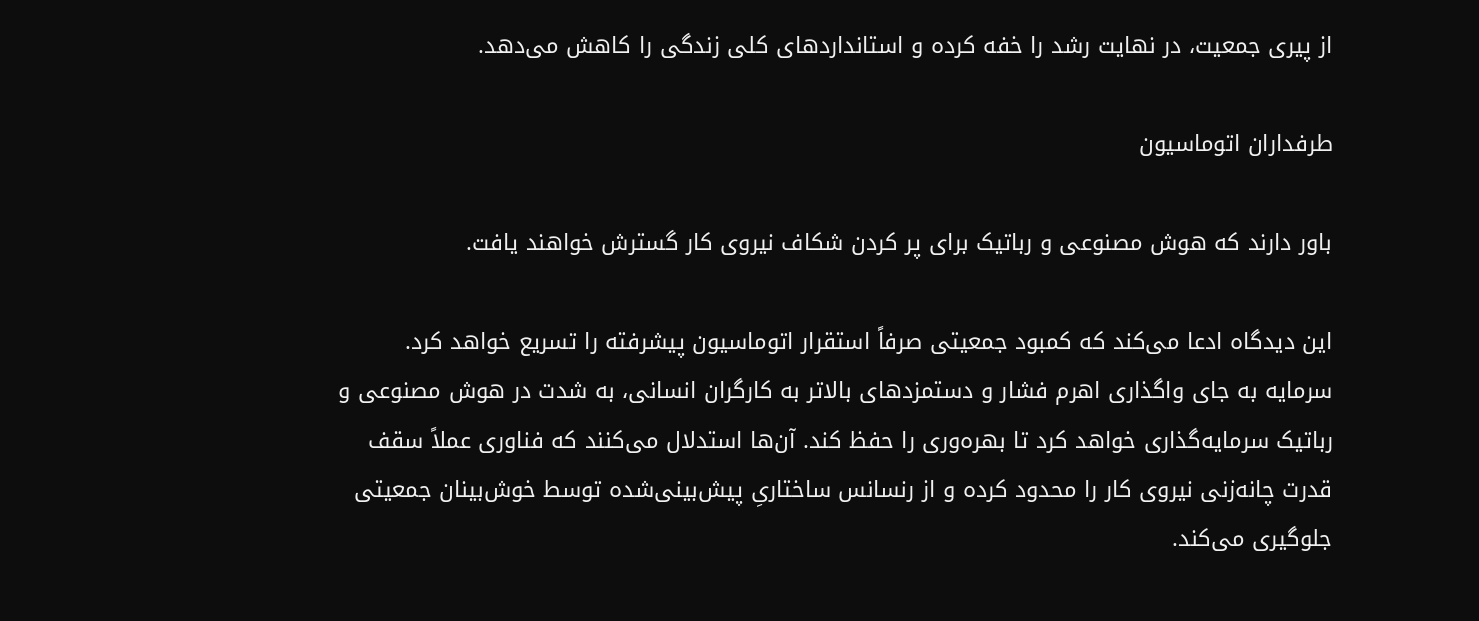از پیری جمعیت، در نهایت رشد را خفه کرده و استانداردهای کلی زندگی را کاهش می‌دهد.

طرفداران اتوماسیون

باور دارند که هوش مصنوعی و رباتیک برای پر کردن شکاف نیروی کار گسترش خواهند یافت.

این دیدگاه ادعا می‌کند که کمبود جمعیتی صرفاً استقرار اتوماسیون پیشرفته را تسریع خواهد کرد. سرمایه به جای واگذاری اهرم فشار و دستمزدهای بالاتر به کارگران انسانی، به شدت در هوش مصنوعی و رباتیک سرمایه‌گذاری خواهد کرد تا بهره‌وری را حفظ کند. آن‌ها استدلال می‌کنند که فناوری عملاً سقف قدرت چانه‌زنی نیروی کار را محدود کرده و از رنسانس ساختاریِ پیش‌بینی‌شده توسط خوش‌بینان جمعیتی جلوگیری می‌کند.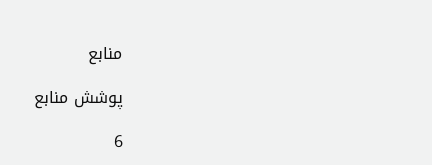منابع

پوشش منابع

6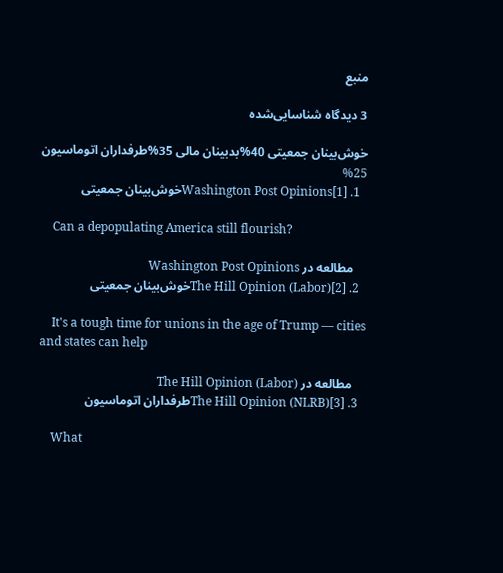منبع

3 دیدگاه شناسایی‌شده

خوش‌بینان جمعیتی 40%بدبینان مالی 35%طرفداران اتوماسیون 25%
  1. [1]Washington Post Opinionsخوش‌بینان جمعیتی

    Can a depopulating America still flourish?

    مطالعه در Washington Post Opinions
  2. [2]The Hill Opinion (Labor)خوش‌بینان جمعیتی

    It's a tough time for unions in the age of Trump — cities and states can help

    مطالعه در The Hill Opinion (Labor)
  3. [3]The Hill Opinion (NLRB)طرفداران اتوماسیون

    What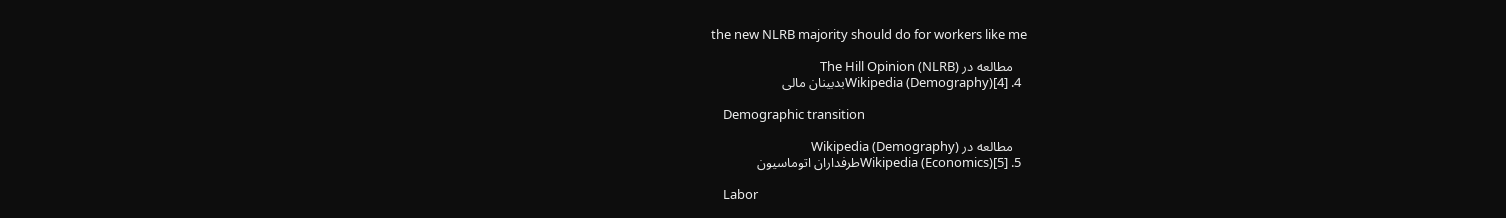the new NLRB majority should do for workers like me

    مطالعه در The Hill Opinion (NLRB)
  4. [4]Wikipedia (Demography)بدبینان مالی

    Demographic transition

    مطالعه در Wikipedia (Demography)
  5. [5]Wikipedia (Economics)طرفداران اتوماسیون

    Labor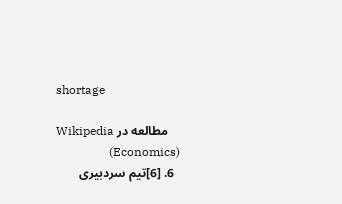shortage

    مطالعه در Wikipedia (Economics)
  6. [6]تیم سردبیری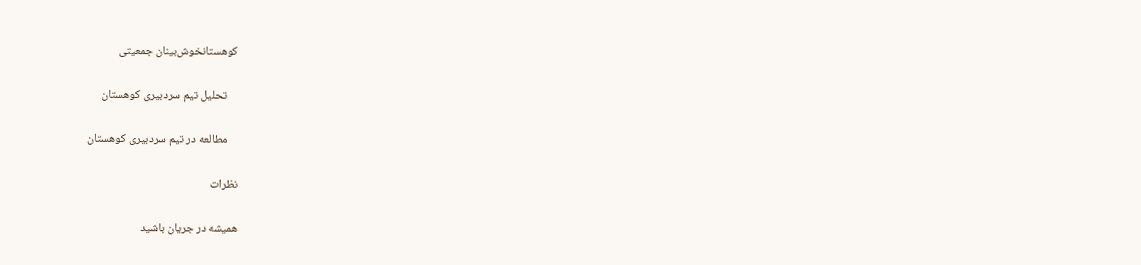کوهستانخوش‌بینان جمعیتی

    تحلیل تیم سردبیری کوهستان

    مطالعه در تیم سردبیری کوهستان

نظرات

همیشه در جریان باشید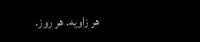هر زاویه. هر روز.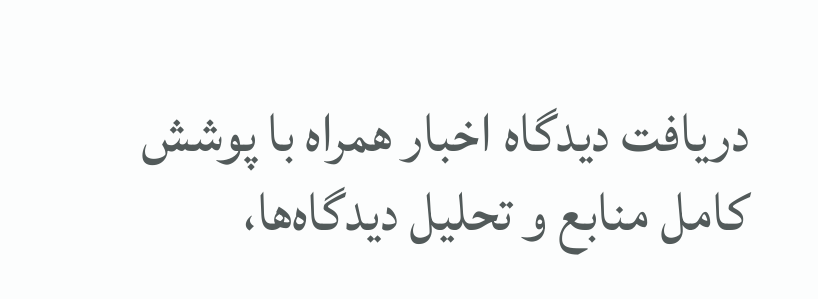دریافت دیدگاه اخبار همراه با پوشش کامل منابع و تحلیل دیدگاه‌ها،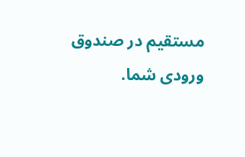مستقیم در صندوق ورودی شما.